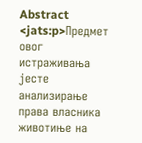Abstract
<jats:p>Предмет овог истраживања јесте анализирање права власника животиње на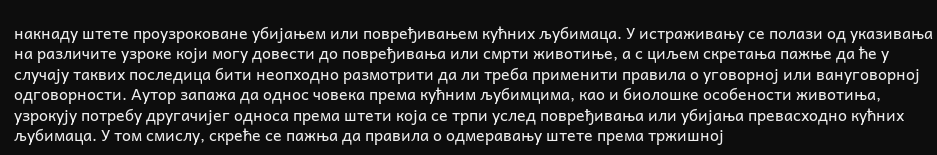накнаду штете проузроковане убијањем или повређивањем кућних љубимаца. У истраживању се полази од указивања на различите узроке који могу довести до повређивања или смрти животиње, а с циљем скретања пажње да ће у случају таквих последица бити неопходно размотрити да ли треба применити правила о уговорној или вануговорној одговорности. Аутор запажа да однос човека према кућним љубимцима, као и биолошке особености животиња, узрокују потребу другачијег односа према штети која се трпи услед повређивања или убијања превасходно кућних љубимаца. У том смислу, скреће се пажња да правила о одмеравању штете према тржишној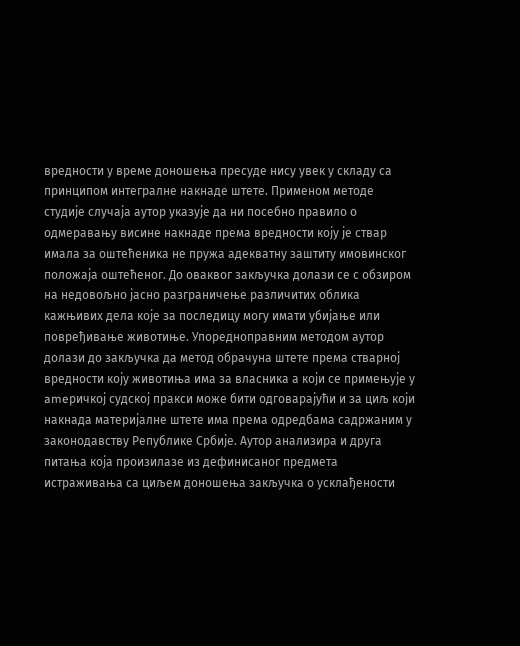вредности у време доношења пресуде нису увек у складу са принципом интегралне накнаде штете. Применом методе студије случаја аутор указује да ни посебно правило о одмеравању висине накнаде према вредности коју је ствар имала за оштећеника не пружа адекватну заштиту имовинског положаја оштећеног. До оваквог закључка долази се с обзиром на недовољно јасно разграничење различитих облика кажњивих дела које за последицу могу имати убијање или повређивање животиње. Упоредноправним методом аутор долази до закључка да метод обрачуна штете према стварној вредности коју животиња има за власника а који се примењује у ameричкој судској пракси може бити одговарајући и за циљ који накнада материјалне штете има према одредбама садржаним у законодавству Републике Србије. Аутор анализира и друга питања која произилазе из дефинисаног предмета истраживања са циљем доношења закључка о усклађености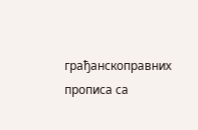грађанскоправних прописа са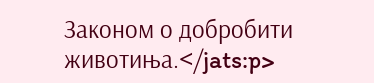Законом о добробити животиња.</jats:p>